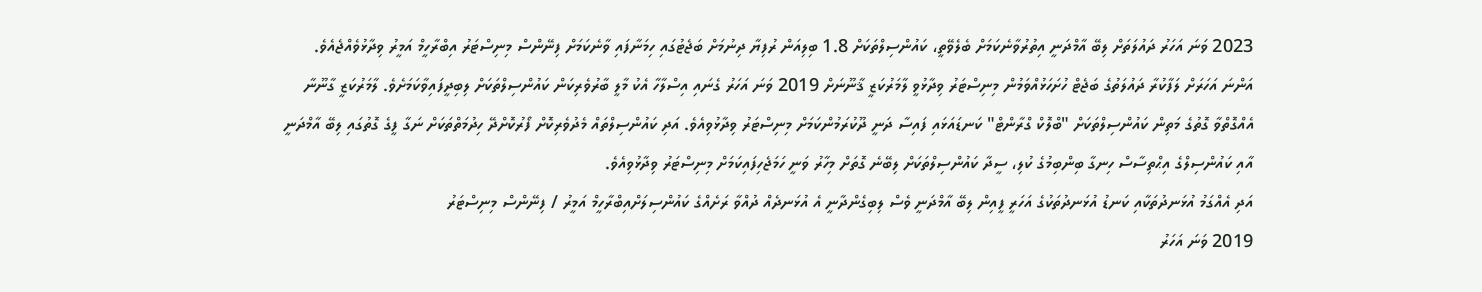2023 ވަނަ އަހަރު ދައުލަތަށް ލިބޭ އާމްދަނީ އިތުރުވާނެކަމަށް ބެލެވޭތީ، ކައުންސިލްތަކަށް 1.8 ބިލިއަން ރުފިޔާ ދިނުމަށް ބަޖެޓުގައި ހިމަނާފައި ވާނެކަމަށް ފިނޭންސް މިނިސްޓަރު އިބްރާހީމް އަމީރު ވިދާޅުވެއްޖެއެވެ.
އަންނަ އަހަރަށް ލަފާކުރާ ދައުލަތުގެ ބަޖެޓް ހުށަހަޅުއްވަމުން މިނިސްޓަރު ވިދާޅުވީ ލާމަރުކަޒީ ޤާނޫނަށް 2019 ވަނަ އަހަރު ގެނައި އިސްލާހާ އެކު މާލީ ބާރުވެރިކަން ކައުންސިލްތަކަށް ލިބިދީފައިވާކަމަށެވެ. ލާމަރުކަޒީ ގާނޫނާ އެއްގޮތްވާ ގޮތުގެ މަތިން ކައުންސިލްތަކަށް "ބްލޮކް ގްރާންޓް" ކަނޑައަޅައި ފައިސާ ދަނީ ދޫކުރަމުންކަމަށް މިނިސްޓަރު ވިދާޅުވިއެވެ. އަދި ކައުންސިލްތައް މެދުވެރިކޮށް ފޯރުކޮށްދޭ ހިދުމަތްތަކަށް ނަގާ ފީގެ ގޮތުގައި ލިބޭ އާމްދަނީ އާއި ކައުންސިލްގެ އިޙްތިސާސް ހިނގާ ބިންބިމުގެ ކުލި، ސީދާ ކައުންސިލްތަކަށް ލިބޭނެ ގޮތަށް މިހާރު ވަނީ ހަމަޖެހިފައިކަމަށް މިނިސްޓަރު ވިދާޅުވިއެވެ.
އަދި އެއްގަމު އުޅަނދުތަކާއި ކަނޑު އުޅަނދުތަކުގެ އަހަރީ ފީއިން ލިބޭ އާމްދަނީ ވެސް ލިބިގެންދާނީ އެ އުޅަނދެއް ދުއްވާ ރަށެއްގެ ކައުންސިލަށްއިބްރާހީމް އަމީރު / ފިނޭންސް މިނިސްޓަރު
2019 ވަނަ އަހަރު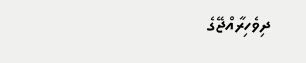ދިވެހިރާއްޖޭގެ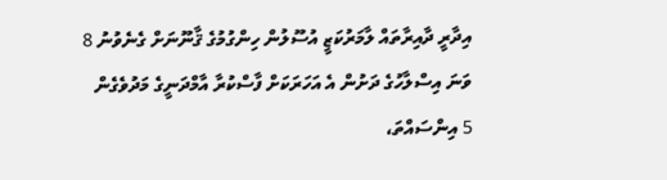އިދާރީ ދާއިރާތައް ލާމަރުކަޒީ އުސޫލުން ހިންގުމުގެ ޤާނޫނަށް ގެނެވުނު 8 ވަނަ އިސްލާހުގެ ދަށުން އެ އަހަރަކަށް ފާސްކުރާ އާމްދަނީގެ މަދުވެގެން 5 އިންސައްތަ،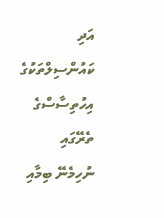އަދި ކައުންސިލްތަކުގެ އިހުތިސާސްގެ ތެރޭގައި ނުހިމެނޭ ބިމާއި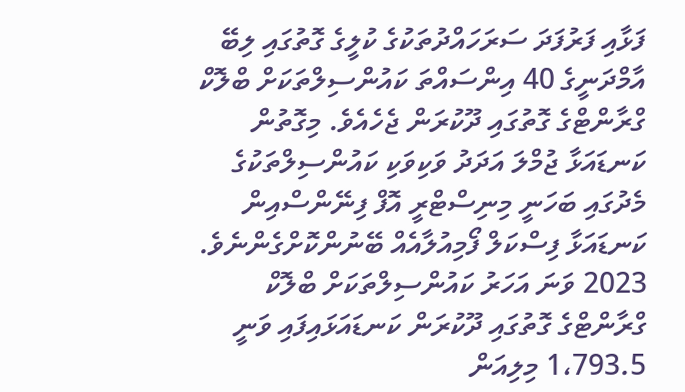ފަޅާއި ފަރުފަދަ ސަރަހައްދުތަކުގެ ކުލީގެ ގޮތުގައި ލިބޭ އާމްދަނީގެ 40 އިންސައްތަ ކައުންސިލްތަކަށް ބްލޮކް ގްރާންޓްގެ ގޮތުގައި ދޫކުރަން ޖެހެއެވެ. މިގޮތުން ކަނޑައަޅާ ޖުމްލަ އަދަދު ވަކިވަކި ކައުންސިލްތަކުގެ މެދުގައި ބަހަނީ މިނިސްޓްރީ އޮފް ފިނޭންސްއިން ކަނޑައަޅާ ފިސްކަލް ފޯމިއުލާއެއް ބޭނުންކޮށްގެންނެވެ. 2023 ވަނަ އަހަރު ކައުންސިލްތަކަށް ބްލޮކް ގްރާންޓްގެ ގޮތުގައި ދޫކުރަން ކަނޑައަޅައިފައި ވަނީ 1،793.5 މިލިއަން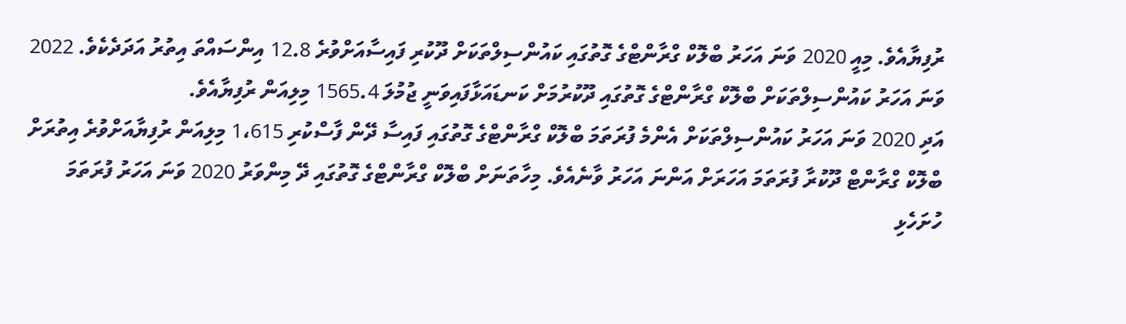ރުފިޔާއެވެ. މިއީ 2020 ވަނަ އަހަރު ބްލޮކް ގްރާންޓްގެ ގޮތުގައި ކައުންސިލްތަކަށް ދޫކުރި ފައިސާއަށްވުރެ 12.8 އިންސައްތަ އިތުރު އަދަދެކެވެ. 2022 ވަނަ އަހަރު ކައުންސިލްތަކަށް ބްލޮކް ގްރާންޓްގެ ގޮތުގައި ދޫކުރުމަށް ކަނޑައަޅާފައިވަނީ ޖުމުލަ 1565.4 މިލިއަން ރުފިޔާއެވެ.
އަދި 2020 ވަނަ އަހަރު ކައުންސިލްތަކަށް އެންމެ ފުރަތަމަ ބްލޮކް ގްރާންޓްގެ ގޮތުގައި ފައިސާ ދޭން ފާސްކުރި 1،615 މިލިއަން ރުފިޔާއަށްވުރެ އިތުރަށް ބްލޮކް ގްރާންޓް ދޫކުރާ ފުރަތަމަ އަހަރަށް އަންނަ އަހަރު ވާނެއެވެ. މިހާތަނަށް ބްލޮކް ގްރާންޓްގެ ގޮތުގައި ދޭ މިންވަރު 2020 ވަނަ އަހަރު ފުރަތަމަ ހުށަހެޅި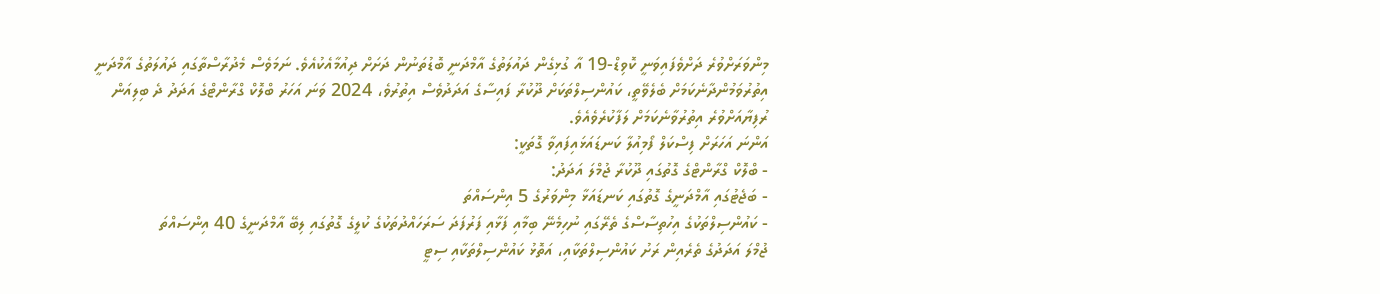މިންވަރަށްވުރެ ދަށްވެފައިވަނީ ކޮވިޑް-19 އާ ގުޅިގެން ދައުލަތުގެ އާމްދަނީ ބޮޑުތަނުން ދަށަށް ދިއުމާއެކުއެވެ. ނަމަވެސް މެދުރާސްތާގައި ދައުލަތުގެ އާމްދަނީ އިތުރުވަމުންދާނެކަމަށް ބެލެވޭތީ، ކައުންސިލްތަކަށް ދޫކުރާ ފައިސާގެ އަދަދުވެސް އިތުރުވެ، 2024 ވަނަ އަހަރު ބްލޮކް ގްރާންޓްގެ އަދަދު ދެ ބިލިއަން ރުފިޔާއަށްވުރެ އިތުރުވާނެކަމަށް ލަފާކުރެވެއެވެ.
އަންނަ އަހަރަށް ފިސްކަލް ފޯމިއުލާ ކަނޑައަޅައިފައިވާ ގޮތަކީ:
- ބްލޮކް ގްރާންޓްގެ ގޮތުގައި ދޫކުރާ ޖުމްލަ އަދަދު:
- ބަޖެޓުގައި އާމްދަނީގެ ގޮތުގައި ކަނޑައަޅާ މިންވަރުގެ 5 އިންސައްތަ
- ކައުންސިލްތަކުގެ އިހުތިސާސްގެ ތެރޭގައި ނުހިމެނޭ ބިމާއި ފަޅާއި ފަރުފަދަ ސަރަހައްދުތަކުގެ ކުލީގެ ގޮތުގައި ލިބޭ އާމްދަނީގެ 40 އިންސައްތަ
ޖުމްލަ އަދަދުގެ ތެރެއިން ރަށު ކައުންސިލްތަކާއި، އަތޮޅު ކައުންސިލްތަކާއި ސިޓީ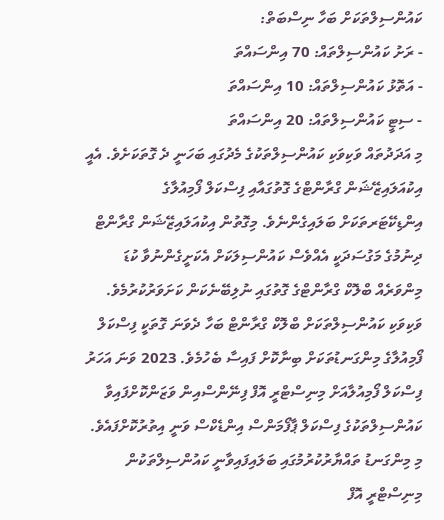ކައުންސިލްތަކަށް ބަހާ ނިސްބަތް:
- ރަށު ކައުންސިލްތައް: 70 އިންސައްތަ
- އަތޮޅު ކައުންސިލްތައް: 10 އިންސައްތަ
- ސިޓީ ކައުންސިލްތައް: 20 އިންސައްތަ
މި އަދަދުތައް ވަކިވަކި ކައުންސިލްތަކުގެ މެދުގައި ބަހަނީ ދެ ގޮތަކަށެވެ. އެއީ އިކުއަލައިޒޭޝަން ގްރާންޓްގެ ގޮތުގައާއި ފިސްކަލް ފޯމިއުލާގެ އިންޑިކޭޓަރތަކަށް ބަލައިގެންނެވެ. މިގޮތުން އިކުއަލައިޒޭޝަން ގްރާންޓް ދިނުމުގެ މަގުސަދަކީ އެއްވެސް ކައުންސިލަކަށް އެކަށީގެންނުވާ ކުޑަ މިންވަރެއް ބްލޮކް ގްރާންޓްގެ ގޮތުގައި ނުލިބޭނެކަން ކަށަވަރުކުރުމެވެ.
ވަކިވަކި ކައުންސިލްތަކަށް ބްލޮކް ގްރާންޓް ބަހާ ދެވަނަ ގޮތަކީ ފިސްކަލް ފޯމިއުލާގެ މިންގަނޑުތަކަށް ބިނާކޮށް ފައިސާ ބެހުމެވެ. 2023 ވަނަ އަހަރު ފިސްކަލް ފޯމިއުލާއަށް މިނިސްޓްރީ އޮފް ފިނޭންސްއިން ވަޒަންކޮށްފައިވާ ކައުންސިލްތަކުގެ ފިސްކަލް ޕާފޯމަންސް އިންޑެކްސް ވަނީ އިތުރުކޮށްފައެވެ. މި މިންގަނޑު ތައްޔާރުކުރުމުގައި ބަލައިފައިވާނީ ކައުންސިލްތަކުން މިނިސްޓްރީ އޮފް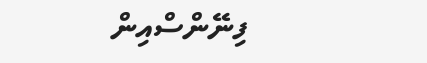ފިނޭންސްއިން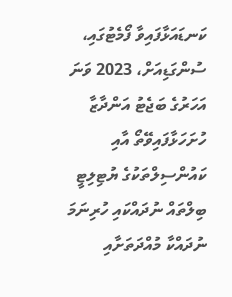ކަނޑައަޅާފައިވާ ފޯމެޓުގައި، ސުންގަޑިއަށް، 2023 ވަނަ އަހަރުގެ ބަޖެޓު އަންދާޒާ ހުށަހަޅާފައިވޭތޯ އާއި ކައުންސިލްތަކުގެ ޔުޓިލިޓީ ބިލްތައް ނުދައްކައި ހުރިނަމަ ނުދައްކާ މުއްދަތަށާއި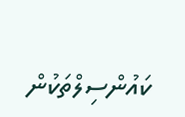ކައުންސިލްތަކުން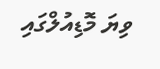ވިޔަ މޮޑިއުލްގައި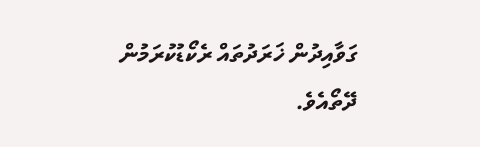ގަވާއިދުން ޚަރަދުތައް ރެކޯޑުކުރަމުން ދޭތޯއެވެ.